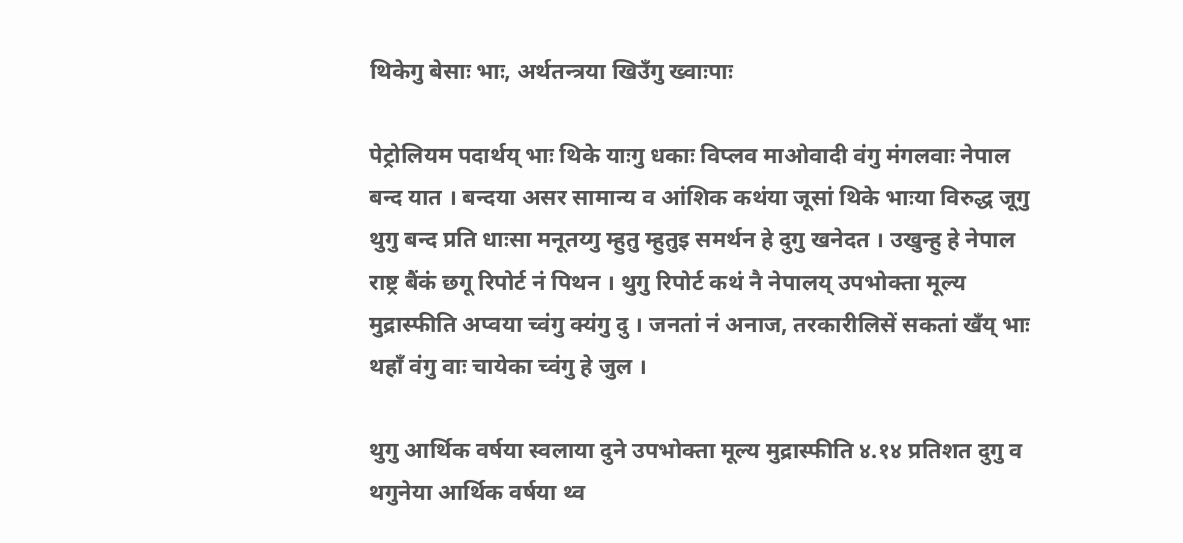थिकेगु बेसाः भाः, अर्थतन्त्रया खिउँगु ख्वाःपाः

पेट्रोलियम पदार्थय् भाः थिके याःगु धकाः विप्लव माओवादी वंगु मंगलवाः नेपाल बन्द यात । बन्दया असर सामान्य व आंशिक कथंया जूसां थिके भाःया विरुद्ध जूगु थुगु बन्द प्रति धाःसा मनूतय्गु म्हुतु म्हुतुइ समर्थन हे दुगु खनेदत । उखुन्हु हे नेपाल राष्ट्र बैंकं छगू रिपोर्ट नं पिथन । थुगु रिपोर्ट कथं नै नेपालय् उपभोक्ता मूल्य मुद्रास्फीति अप्वया च्वंगु क्यंगु दु । जनतां नं अनाज, तरकारीलिसें सकतां खँय् भाः थहाँ वंगु वाः चायेका च्वंगु हे जुल ।

थुगु आर्थिक वर्षया स्वलाया दुने उपभोक्ता मूल्य मुद्रास्फीति ४.१४ प्रतिशत दुगु व थगुनेया आर्थिक वर्षया थ्व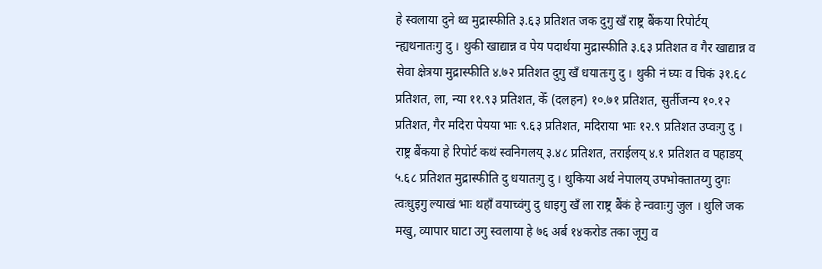हे स्वलाया दुने थ्व मुद्रास्फीति ३.६३ प्रतिशत जक दुगु खँ राष्ट्र बैंकया रिपोर्टय् न्ह्यथनातःगु दु । थुकी खाद्यान्न व पेय पदार्थया मुद्रास्फीति ३.६३ प्रतिशत व गैर खाद्यान्न व सेवा क्षेत्रया मुद्रास्फीति ४.७२ प्रतिशत दुगु खँ धयातःगु दु । थुकी नं घ्यः व चिकं ३१.६८ प्रतिशत, ला, न्या ११.९३ प्रतिशत, केँ (दलहन) १०.७१ प्रतिशत, सुर्तीजन्य १०.१२ प्रतिशत, गैर मदिरा पेयया भाः ९.६३ प्रतिशत, मदिराया भाः १२.९ प्रतिशत उप्वःगु दु । राष्ट्र बैंकया हे रिपोर्ट कथं स्वनिगलय् ३.४८ प्रतिशत, तराईलय् ४.१ प्रतिशत व पहाडय् ५.६८ प्रतिशत मुद्रास्फीति दु धयातःगु दु । थुकिया अर्थ नेपालय् उपभोक्तातय्गु दुगः त्वःधुइगु ल्याखं भाः थहाँ वयाच्वंगु दु धाइगु खँ ला राष्ट्र बैंकं हे न्ववाःगु जुल । थुलि जक मखु, व्यापार घाटा उगु स्वलाया हे ७६ अर्ब १४करोड तका जूगु व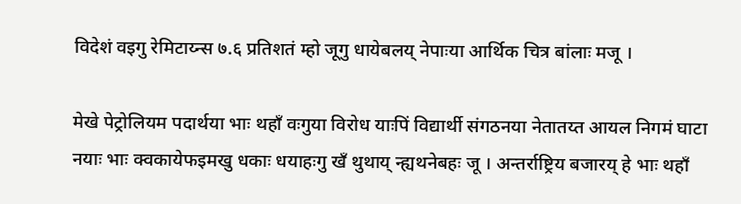विदेशं वइगु रेमिटाय्न्स ७.६ प्रतिशतं म्हो जूगु धायेबलय् नेपाःया आर्थिक चित्र बांलाः मजू ।

मेखे पेट्रोलियम पदार्थया भाः थहाँ वःगुया विरोध याःपिं विद्यार्थी संगठनया नेतातय्त आयल निगमं घाटा नयाः भाः क्वकायेफइमखु धकाः धयाहःगु खँ थुथाय् न्ह्यथनेबहः जू । अन्तर्राष्ट्रिय बजारय् हे भाः थहाँ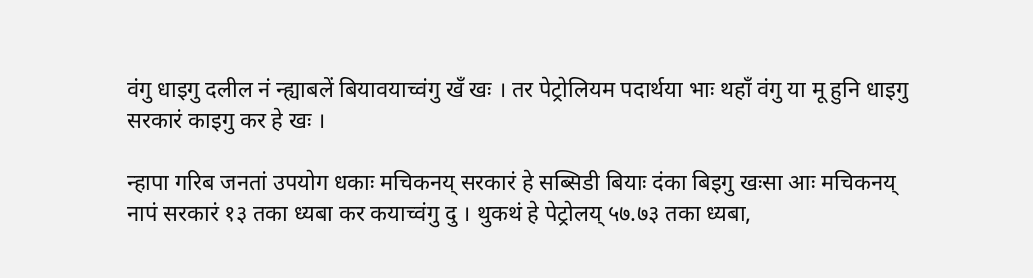वंगु धाइगु दलील नं न्ह्याबलें बियावयाच्वंगु खँ खः । तर पेट्रोलियम पदार्थया भाः थहाँ वंगु या मू हुनि धाइगु सरकारं काइगु कर हे खः ।

न्हापा गरिब जनतां उपयोग धकाः मचिकनय् सरकारं हे सब्सिडी बियाः दंका बिइगु खःसा आः मचिकनय् नापं सरकारं १३ तका ध्यबा कर कयाच्वंगु दु । थुकथं हे पेट्रोलय् ५७.७३ तका ध्यबा,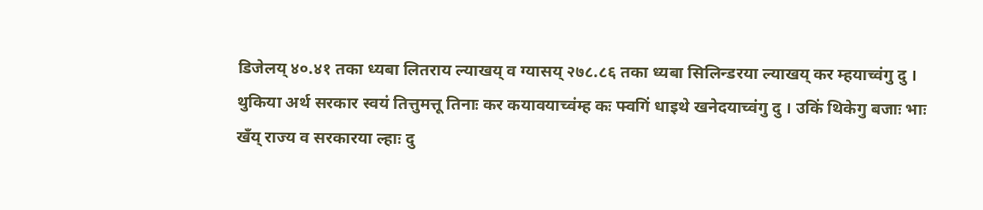डिजेलय् ४०.४१ तका ध्यबा लितराय ल्याखय् व ग्यासय् २७८.८६ तका ध्यबा सिलिन्डरया ल्याखय् कर म्हयाच्वंगु दु । थुकिया अर्थ सरकार स्वयं तित्तुमत्तू तिनाः कर कयावयाच्वंम्ह कः फ्वगिं धाइथे खनेदयाच्वंगु दु । उकिं थिकेगु बजाः भाः खँय् राज्य व सरकारया ल्हाः दु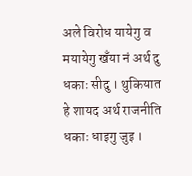अले विरोध यायेगु व मयायेगु खँया नं अर्थ दु धकाः सीदु । थुकियात हे शायद अर्थ राजनीति धकाः धाइगु जुइ ।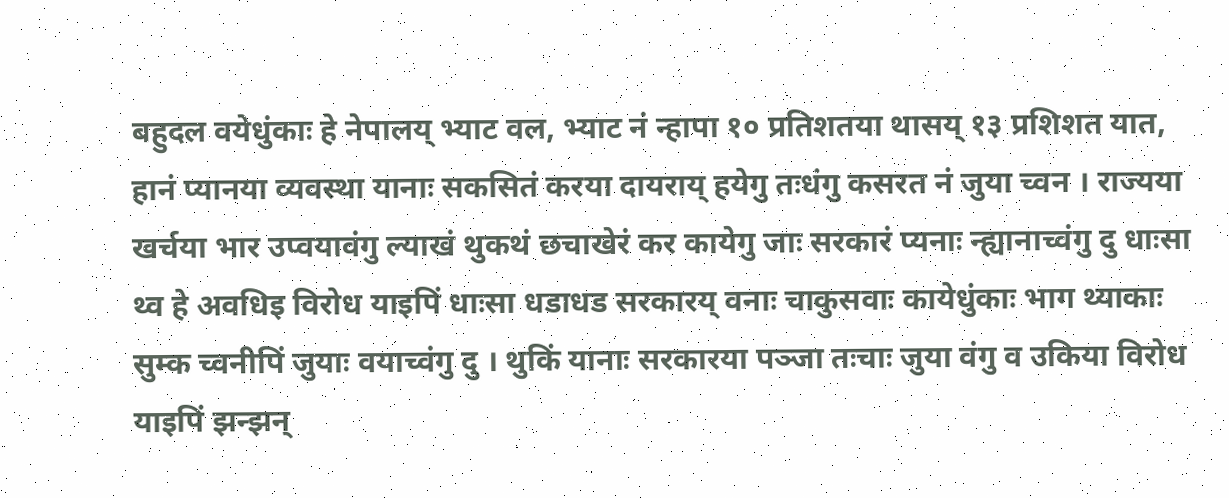बहुदल वयेधुंकाः हे नेपालय् भ्याट वल, भ्याट नं न्हापा १० प्रतिशतया थासय् १३ प्रशिशत यात, हानं प्यानया व्यवस्था यानाः सकसितं करया दायराय् हयेगु तःधंगु कसरत नं जुया च्वन । राज्यया खर्चया भार उप्वयावंगु ल्याखं थुकथं छचाखेरं कर कायेगु जाः सरकारं प्यनाः न्ह्यानाच्वंगु दु धाःसा थ्व हे अवधिइ विरोध याइपिं धाःसा धडाधड सरकारय् वनाः चाकुसवाः कायेधुंकाः भाग थ्याकाः सुम्क च्वनीपिं जुयाः वयाच्वंगु दु । थुकिं यानाः सरकारया पञ्जा तःचाः जुया वंगु व उकिया विरोध याइपिं झन्झन्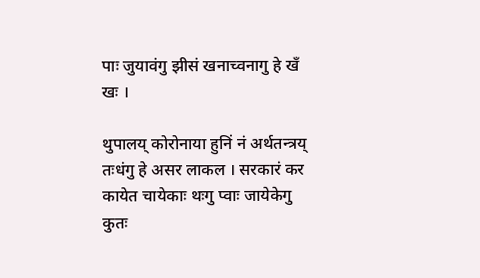पाः जुयावंगु झीसं खनाच्वनागु हे खँ खः ।

थुपालय् कोरोनाया हुनिं नं अर्थतन्त्रय् तःधंगु हे असर लाकल । सरकारं कर कायेत चायेकाः थःगु प्वाः जायेकेगु कुतः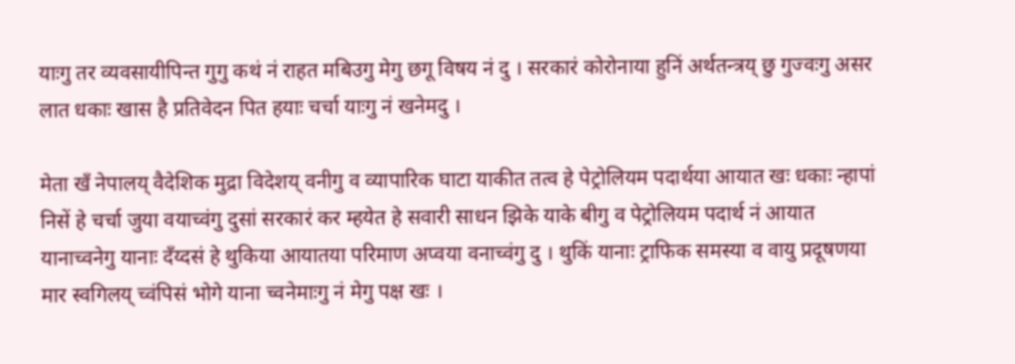याःगु तर व्यवसायीपिन्त गुगु कथं नं राहत मबिउगु मेगु छगू विषय नं दु । सरकारं कोरोनाया हुनिं अर्थतन्त्रय् छु गुज्वःगु असर लात धकाः खास है प्रतिवेदन पित हयाः चर्चा याःगु नं खनेमदु ।

मेता खँ नेपालय् वैदेशिक मुद्रा विदेशय् वनीगु व व्यापारिक घाटा याकीत तत्व हे पेट्रोलियम पदार्थया आयात खः धकाः न्हापां निसें हे चर्चा जुया वयाच्वंगु दुसां सरकारं कर म्हयेत हे सवारी साधन झिके याके बीगु व पेट्रोलियम पदार्थ नं आयात यानाच्वनेगु यानाः दँय्दसं हे थुकिया आयातया परिमाण अप्वया वनाच्वंगु दु । थुकिं यानाः ट्राफिक समस्या व वायु प्रदूषणया मार स्वगिलय् च्वंपिसं भोगे याना च्वनेमाःगु नं मेगु पक्ष खः ।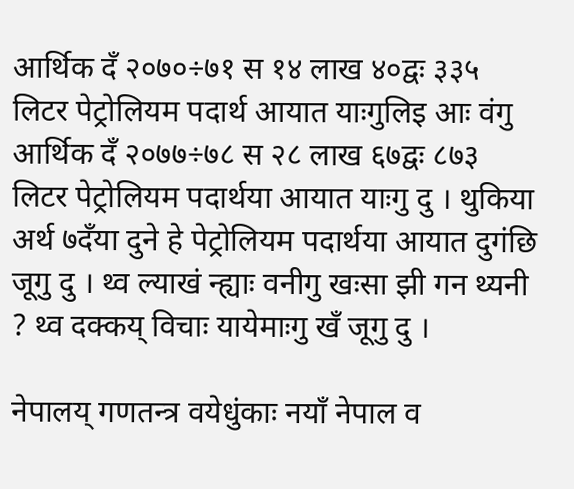आर्थिक दँ २०७०÷७१ स १४ लाख ४०द्वः ३३५ लिटर पेट्रोलियम पदार्थ आयात याःगुलिइ आः वंगु आर्थिक दँ २०७७÷७८ स २८ लाख ६७द्वः ८७३ लिटर पेट्रोलियम पदार्थया आयात याःगु दु । थुकिया अर्थ ७दँया दुने हे पेट्रोलियम पदार्थया आयात दुगंछि जूगु दु । थ्व ल्याखं न्ह्याः वनीगु खःसा झी गन थ्यनी ? थ्व दक्कय् विचाः यायेमाःगु खँ जूगु दु ।

नेपालय् गणतन्त्र वयेधुंकाः नयाँ नेपाल व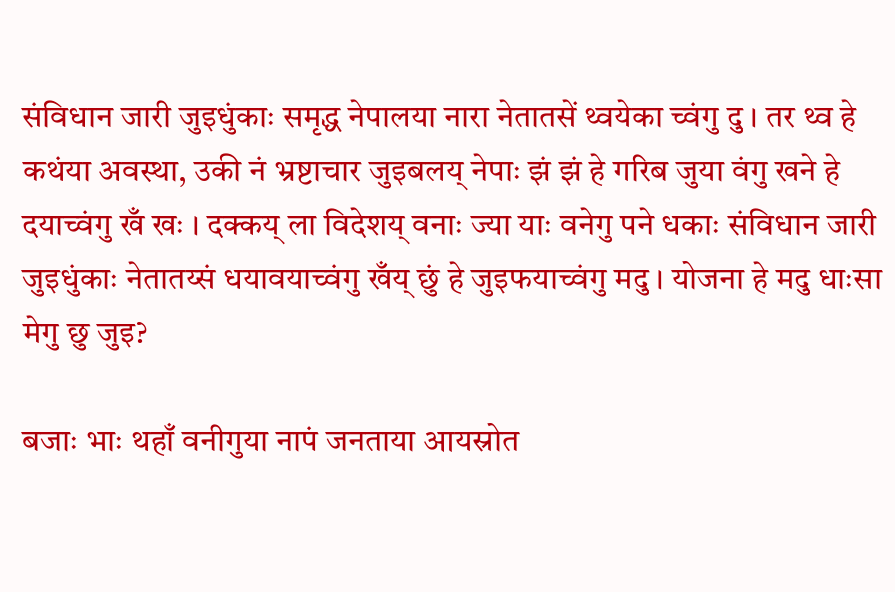संविधान जारी जुइधुंकाः समृद्ध नेपालया नारा नेतातसें थ्वयेका च्वंगु दु । तर थ्व हे कथंया अवस्था, उकी नं भ्रष्टाचार जुइबलय् नेपाः झं झं हे गरिब जुया वंगु खने हे दयाच्वंगु खँ खः । दक्कय् ला विदेशय् वनाः ज्या याः वनेगु पने धकाः संविधान जारी जुइधुंकाः नेतातय्सं धयावयाच्वंगु खँय् छुं हे जुइफयाच्वंगु मदु । योजना हे मदु धाःसा मेगु छु जुइ?

बजाः भाः थहाँ वनीगुया नापं जनताया आयस्रोत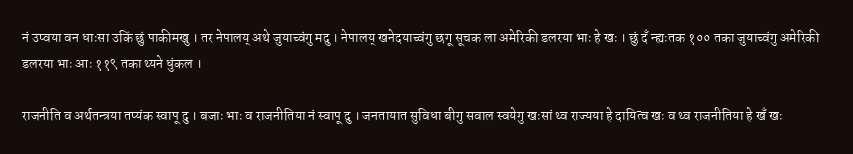नं उप्वया वन धाःसा उकिं छुं पाकीमखु । तर नेपालय् अथे जुयाच्वंगु मदु । नेपालय् खनेदयाच्वंगु छगू सूचक ला अमेरिकी डलरया भाः हे खः । छुं दँ न्ह्यःतक १०० तका जुयाच्वंगु अमेरिकी डलरया भाः आः ११९ तका थ्यने धुंकल ।

राजनीति व अर्थतन्त्रया तप्यंक स्वापू दु । बजाः भाः व राजनीतिया नं स्वापू दु । जनतायात सुविधा बीगु सवाल स्वयेगु खःसां थ्व राज्यया हे दायित्व खः व थ्व राजनीतिया हे खँ खः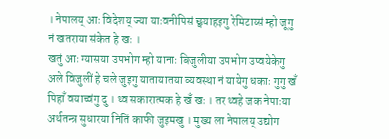। नेपालय् आः विदेशय् ज्या याःवनीपिसं छ्वयाहइगु रेमिटाय्सं म्हो जूगु नं खतराया संकेत हे खः ।
खतुं आः ग्यासया उपभोग म्हो यानाः बिजुलीया उपभोग उप्वयेकेगु अले विजुलीं हे चले जुइगु यातायातया व्यवस्था नं यायेगु धकाः गुगु खँ पिहाँ वयाच्वंगु दु । थ्व सकारात्मक हे खँ खः । तर थ्वहे जक नेपाःया अर्थतन्त्र सुधारया नितिं काफी जुइमखु । मुख्य ला नेपालय् उद्योग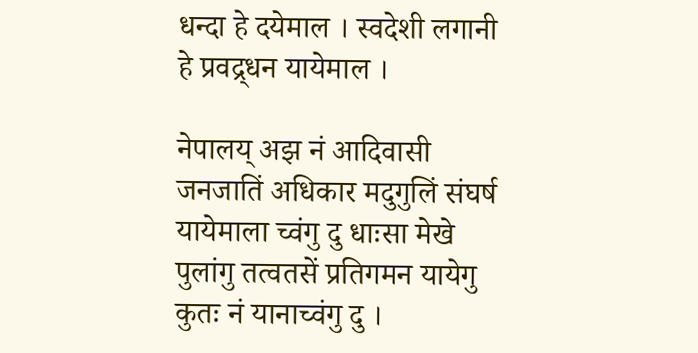धन्दा हे दयेमाल । स्वदेशी लगानी हे प्रवद्र्धन यायेमाल ।

नेपालय् अझ नं आदिवासी जनजातिं अधिकार मदुगुलिं संघर्ष यायेमाला च्वंगु दु धाःसा मेखे पुलांगु तत्वतसें प्रतिगमन यायेगु कुतः नं यानाच्वंगु दु ।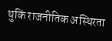थुकिं राजनीतिक अस्थिरता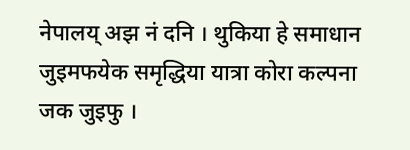नेपालय् अझ नं दनि । थुकिया हे समाधान जुइमफयेक समृद्धिया यात्रा कोरा कल्पना जक जुइफु ।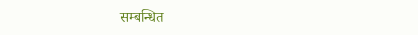सम्बन्धित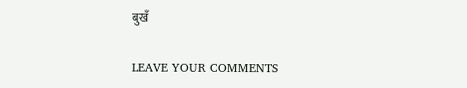बुखँ

LEAVE YOUR COMMENTS